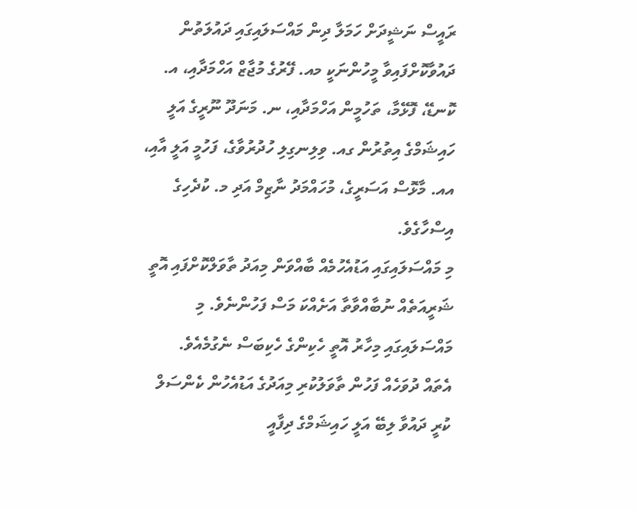ރައީސް ނަޝީދަށް ހަމަލާ ދިން މައްސަލައިގައި ދައުލަތުން ދައުވާކޮށްފައިވާ މީހުންނަކީ މއ. ފޭރުގެ މުޖާޒް އަހްމަދާއި، އ. ކޮނޑޭ، ފޮޅޭމާ، ތަހުމީން އަހްމަދާއި، ނ. މަނަދޫ ނޫރީގެ އަލީ ހައިޝަމްގެ އިތުރުން ގއ. ވިލިނގިލި ހުދުރުވާގެ، ފަހުމީ އަލީ އާއި، އއ. މާޅޮސް އަސަރީގެ، މުހައްމަދު ނާޒިމް އަދި މ. ކުދެހިގެ އިސްހާގެވެ.
މި މައްސަލައިގައި އަޑުއެހުމެއް ބާއްވަން މިއަދު ތާވަލްކޮށްފައި އޮތީ ޝަރީއަތެއް ނުބާއްވާތާ އަށެއްކަ މަސް ފަހުންނެވެ. މި މައްސަލައިގައި މިހާރު އޮތީ ހެކިންގެ ހެކިބަސް ނެގުމެއެވެ.
އެތައް ދުވަހެއް ފަހުން ތާވަލުކުރި މިއަދުގެ އަޑުއެހުން ކެންސަލް ކުރީ ދައުވާ ލިބޭ އަލީ ހައިޝަމްގެ ދިފާއީ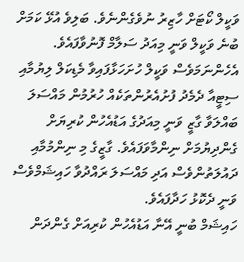ވަކީލް ކޯޓަށް ހާޒިރު ނުވެގެންނެވެ. ބަލިވެ އުޅޭ ކަމަށް ބުނެ ވަކީލް ވަނީ މިއަދު ސަލާމް ފޮނުވާފައެވެ.
އެހެންނަމަވެސް ވަކީލް ހުށަހަޅާފައިވާ މެޑިކަލް ލިޔުމާއި ސިޓީއާ ދެމެދު ފުށުއެރުންތަކެއް ހުރުމުން މައްސަލަ ބައްލަވާ ގާޒީ ވަނީ މިއަދުގެ އަޑުއެހުން ކުރިޔަށް ގެންދިޔުމަށް ނިންމާވަފައެވެ. ގާޒީގެ މި ނިންމުމާއި ދައުލަތުންވެސް އަދި މައްސަލަ ރައްދުވާ ހައިޝަމްވެސް ވަނީ ދެކޮޅު ހަދާފައެވެ.
ހައިޝަމް ބުނީ އޭނާ އަޑުއެހުން ކުރިއަށް ގެންދަން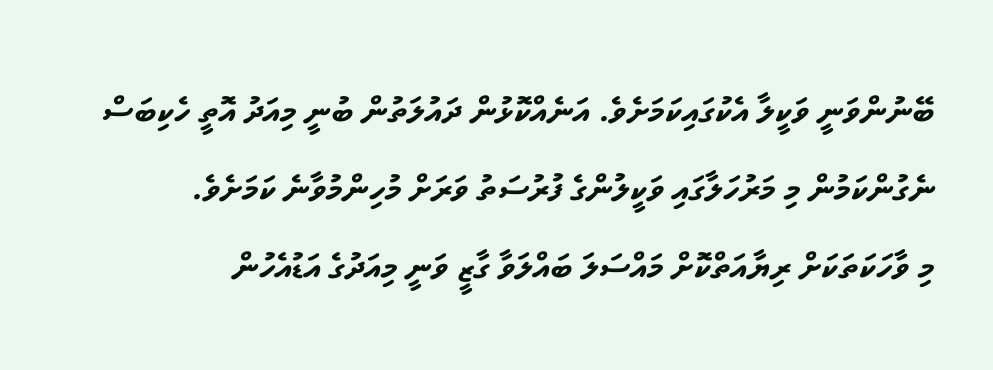ބޭނުންވަނީ ވަކީލާ އެކުގައިކަމަށެވެ. އަނެއްކޮޅުން ދައުލަތުން ބުނީ މިއަދު އޮތީ ހެކިބަސް ނެގުންކަމުން މި މަރުހަލާގައި ވަކީލުންގެ ފުރުސަތު ވަރަށް މުހިންމުވާނެ ކަމަށެވެ.
މި ވާހަކަތަކަށް ރިޔާއަތްކޮށް މައްސަލަ ބައްލަވާ ގާޒީ ވަނީ މިއަދުގެ އަޑުއެހުން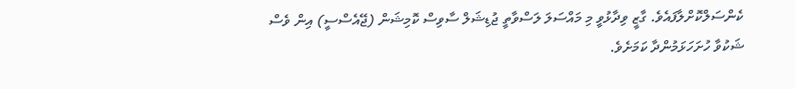ކެންސަލްކޮށްލާފައެވެ. ގާޒީ ވިދާޅުވީ މި މައްސަލަ ލަސްވާތީ ޖުޑިޝަލް ސާވިސް ކޮމިޝަން (ޖޭއެސްސީ) އިން ވެސް ޝަކުވާ ހުށަހަޅަމުންދާ ކަމަށެވެ.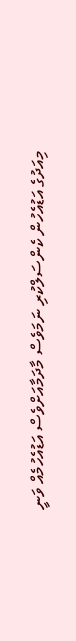މިއަދުގެ އަޑުއެހުން ކެންސަލްކުރި ނަމަވެސް މާދަމާއަށްވެސް އަޑުއެހުމެއް ވަނީ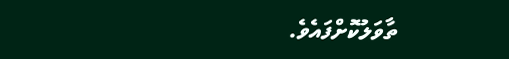ތާވަލުކޮށްފައެވެ.